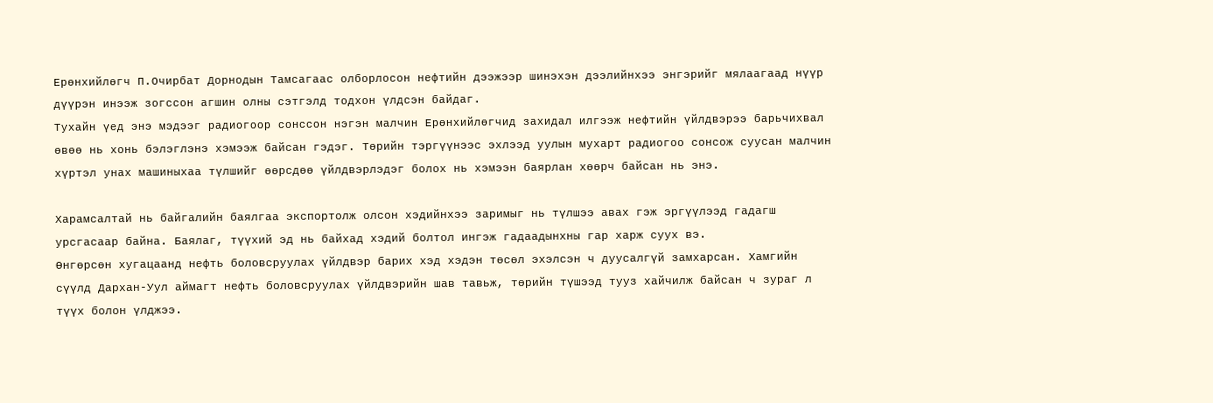Ерөнхийлөгч П.Очирбат Дорнодын Тамсагаас олборлосон нефтийн дээжээр шинэхэн дээлийнхээ энгэрийг мялаагаад нүүр дүүрэн инээж зогссон агшин олны сэтгэлд тодхон үлдсэн байдаг.
Тухайн үед энэ мэдээг радиогоор сонссон нэгэн малчин Ерөнхийлөгчид захидал илгээж нефтийн үйлдвэрээ барьчихвал өвөө нь хонь бэлэглэнэ хэмээж байсан гэдэг. Төрийн тэргүүнээс эхлээд уулын мухарт радиогоо сонсож суусан малчин хүртэл унах машиныхаа түлшийг өөрсдөө үйлдвэрлэдэг болох нь хэмээн баярлан хөөрч байсан нь энэ.

Харамсалтай нь байгалийн баялгаа экспортолж олсон хэдийнхээ заримыг нь түлшээ авах гэж эргүүлээд гадагш урсгасаар байна. Баялаг, түүхий эд нь байхад хэдий болтол ингэж гадаадынхны гар харж суух вэ.
Өнгөрсөн хугацаанд нефть боловсруулах үйлдвэр барих хэд хэдэн төсөл эхэлсэн ч дуусалгүй замхарсан. Хамгийн сүүлд Дархан-Уул аймагт нефть боловсруулах үйлдвэрийн шав тавьж, төрийн түшээд тууз хайчилж байсан ч зураг л түүх болон үлджээ.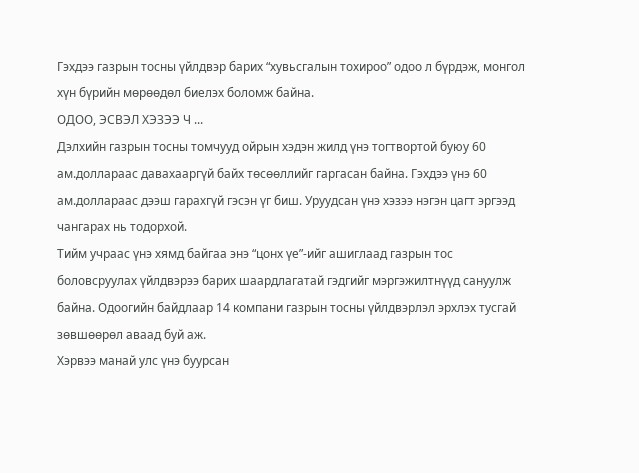Гэхдээ газрын тосны үйлдвэр барих “хувьсгалын тохироо” одоо л бүрдэж, монгол хүн бүрийн мөрөөдөл биелэх боломж байна.
ОДОО, ЭСВЭЛ ХЭЗЭЭ Ч ...
Дэлхийн газрын тосны томчууд ойрын хэдэн жилд үнэ тогтвортой буюу 60 ам.доллараас давахааргүй байх төсөөллийг гаргасан байна. Гэхдээ үнэ 60 ам.доллараас дээш гарахгүй гэсэн үг биш. Уруудсан үнэ хэзээ нэгэн цагт эргээд чангарах нь тодорхой.
Тийм учраас үнэ хямд байгаа энэ “цонх үе”-ийг ашиглаад газрын тос боловсруулах үйлдвэрээ барих шаардлагатай гэдгийг мэргэжилтнүүд сануулж байна. Одоогийн байдлаар 14 компани газрын тосны үйлдвэрлэл эрхлэх тусгай зөвшөөрөл аваад буй аж.
Хэрвээ манай улс үнэ буурсан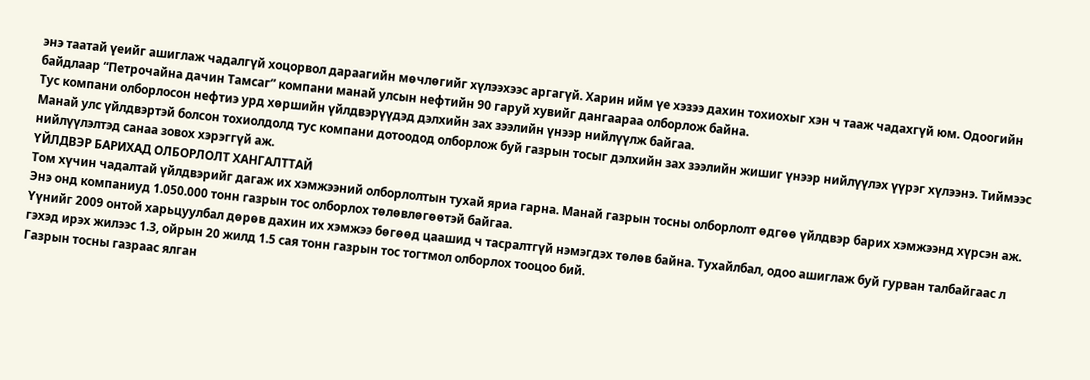энэ таатай үеийг ашиглаж чадалгүй хоцорвол дараагийн мөчлөгийг хүлээхээс аргагүй. Харин ийм үе хэзээ дахин тохиохыг хэн ч тааж чадахгүй юм. Одоогийн байдлаар “Петрочайна дачин Тамсаг” компани манай улсын нефтийн 90 гаруй хувийг дангаараа олборлож байна.
Тус компани олборлосон нефтиэ урд хөршийн үйлдвэрүүдэд дэлхийн зах зээлийн үнээр нийлүүлж байгаа.
Манай улс үйлдвэртэй болсон тохиолдолд тус компани дотоодод олборлож буй газрын тосыг дэлхийн зах зээлийн жишиг үнээр нийлүүлэх үүрэг хүлээнэ. Тиймээс нийлүүлэлтэд санаа зовох хэрэггүй аж.
ҮЙЛДВЭР БАРИХАД ОЛБОРЛОЛТ ХАНГАЛТТАЙ
Том хүчин чадалтай үйлдвэрийг дагаж их хэмжээний олборлолтын тухай яриа гарна. Манай газрын тосны олборлолт өдгөө үйлдвэр барих хэмжээнд хүрсэн аж. Энэ онд компаниуд 1.050.000 тонн газрын тос олборлох төлөвлөгөөтэй байгаа.
Үүнийг 2009 онтой харьцуулбал дөрөв дахин их хэмжээ бөгөөд цаашид ч тасралтгүй нэмэгдэх төлөв байна. Тухайлбал, одоо ашиглаж буй гурван талбайгаас л гэхэд ирэх жилээс 1.3, ойрын 20 жилд 1.5 сая тонн газрын тос тогтмол олборлох тооцоо бий.
Газрын тосны газраас ялган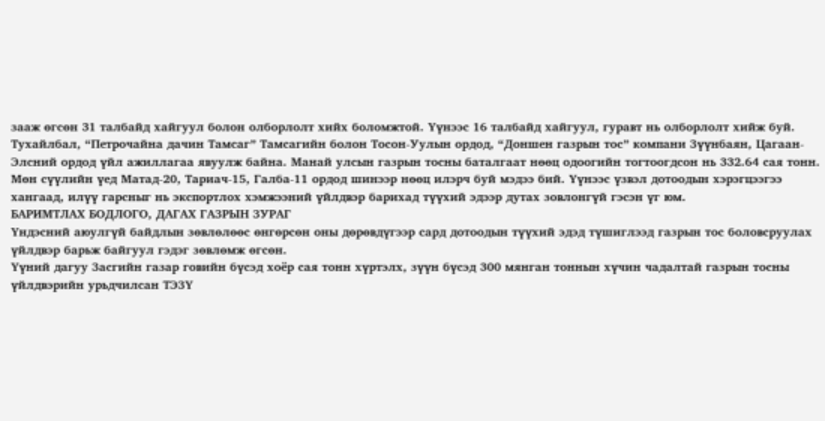зааж өгсөн 31 талбайд хайгуул болон олборлолт хийх боломжтой. Үүнээс 16 талбайд хайгуул, гуравт нь олборлолт хийж буй.
Тухайлбал, “Петрочайна дачин Тамсаг” Тамсагийн болон Тосон-Уулын ордод, “Доншен газрын тос” компани Зүүнбаян, Цагаан-Элсний ордод үйл ажиллагаа явуулж байна. Манай улсын газрын тосны баталгаат нөөц одоогийн тогтоогдсон нь 332.64 сая тонн.
Мөн сүүлийн үед Матад-20, Тариач-15, Галба-11 ордод шинээр нөөц илэрч буй мэдээ бий. Үүнээс үзвэл дотоодын хэрэгцээгээ хангаад, илүү гарсныг нь экспортлох хэмжээний үйлдвэр барихад түүхий эдээр дутах зовлонгүй гэсэн үг юм.
БАРИМТЛАХ БОДЛОГО, ДАГАХ ГАЗРЫН ЗУРАГ
Үндэсний аюулгүй байдлын зөвлөлөөс өнгөрсөн оны дөрөвдүгээр сард дотоодын түүхий эдэд түшиглээд газрын тос боловсруулах үйлдвэр барьж байгуул гэдэг зөвлөмж өгсөн.
Үүний дагуу Засгийн газар говийн бүсэд хоёр сая тонн хүртэлх, зүүн бүсэд 300 мянган тоннын хүчин чадалтай газрын тосны үйлдвэрийн урьдчилсан ТЭЗҮ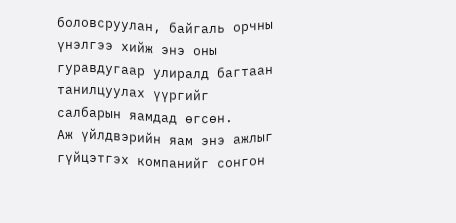боловсруулан, байгаль орчны үнэлгээ хийж энэ оны гуравдугаар улиралд багтаан танилцуулах үүргийг салбарын яамдад өгсөн.
Аж үйлдвэрийн яам энэ ажлыг гүйцэтгэх компанийг сонгон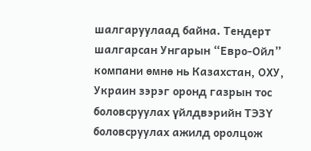шалгаруулаад байна. Тендерт шалгарсан Унгарын “Евро-Ойл” компани өмнө нь Казахстан, ОХУ, Украин зэрэг оронд газрын тос боловсруулах үйлдвэрийн ТЭЗҮ боловсруулах ажилд оролцож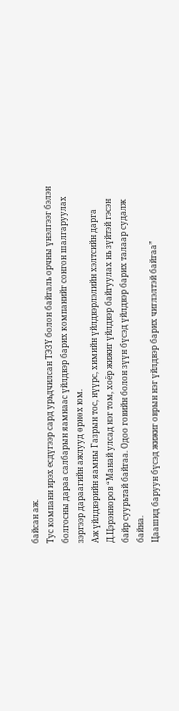байсан аж.
Тус компани ирэх есдүгээр сард урьдчилсан ТЭЗҮ болон байгаль орчны үнэлгээг бэлэн болгосны дараа салбарын яамнаас үйлдвэр барих компанийг сонгон шалгаруулах зэргээр дараагийн ажлууд өрнөх юм.
Аж үйлдвэрийн яамны Газрын тос, нүүрс, химийн үйлдвэрлэлийн хэлтсийн дарга Д.Цэрэнноров “Манай улсад нэг том, хоёр жижиг үйлдвэр байгуулах нь зүйтэй гэсэн байр суурьтай байгаа. Одоо говийн болон зүүн бүсэд үйлдвэр барих талаар судалж байна.
Цаашид баруун бүсэд жижиг оврын нэг үйлдвэр барих чиглэлтэй байгаа”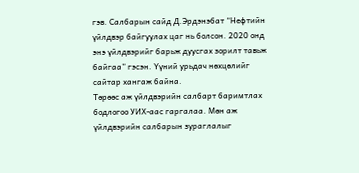гэв. Салбарын сайд Д.Эрдэнэбат “Нефтийн үйлдвэр байгуулах цаг нь болсон. 2020 онд энэ үйлдвэрийг барьж дуусгах зорилт тавьж байгаа” гэсэн. Үүний урьдач нөхцөлийг сайтар хангаж байна.
Төрөөс аж үйлдвэрийн салбарт баримтлах бодлогоо УИХ-аас гаргалаа. Мөн аж үйлдвэрийн салбарын зураглалыг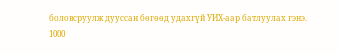боловсруулж дууссан бөгөөд удахгүй УИХ-аар батлуулах гэнэ.
1000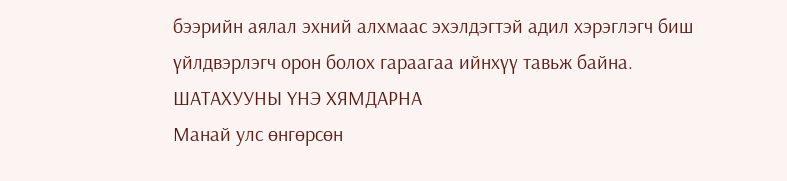бээрийн аялал эхний алхмаас эхэлдэгтэй адил хэрэглэгч биш үйлдвэрлэгч орон болох гараагаа ийнхүү тавьж байна.
ШАТАХУУНЫ ҮНЭ ХЯМДАРНА
Манай улс өнгөрсөн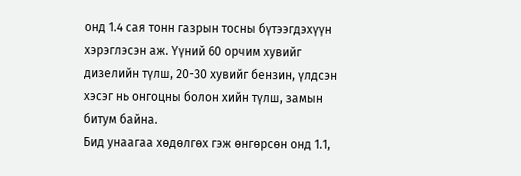онд 1.4 сая тонн газрын тосны бүтээгдэхүүн хэрэглэсэн аж. Үүний 60 орчим хувийг дизелийн түлш, 20-30 хувийг бензин, үлдсэн хэсэг нь онгоцны болон хийн түлш, замын битум байна.
Бид унаагаа хөдөлгөх гэж өнгөрсөн онд 1.1,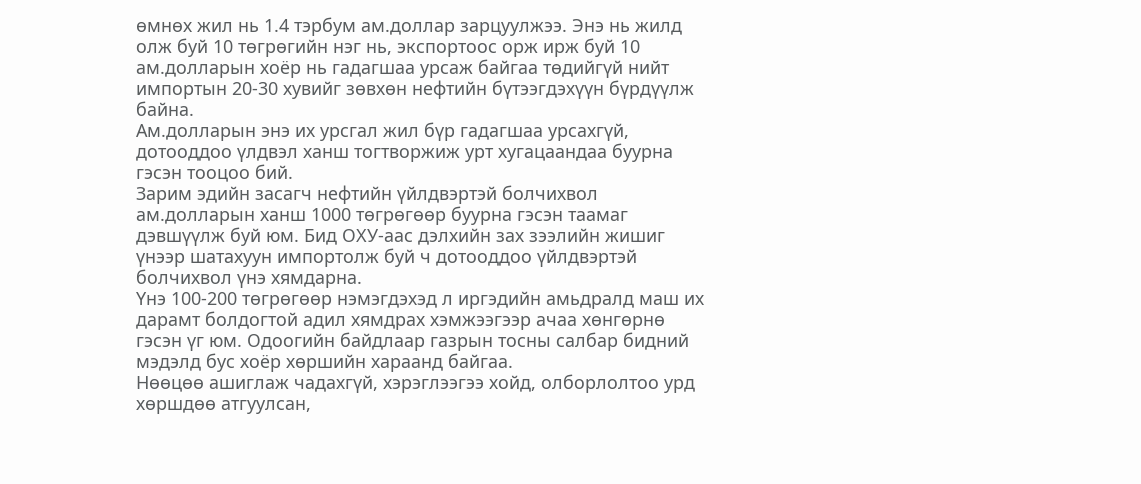өмнөх жил нь 1.4 тэрбум ам.доллар зарцуулжээ. Энэ нь жилд олж буй 10 төгрөгийн нэг нь, экспортоос орж ирж буй 10 ам.долларын хоёр нь гадагшаа урсаж байгаа төдийгүй нийт импортын 20-30 хувийг зөвхөн нефтийн бүтээгдэхүүн бүрдүүлж байна.
Ам.долларын энэ их урсгал жил бүр гадагшаа урсахгүй, дотооддоо үлдвэл ханш тогтворжиж урт хугацаандаа буурна гэсэн тооцоо бий.
Зарим эдийн засагч нефтийн үйлдвэртэй болчихвол ам.долларын ханш 1000 төгрөгөөр буурна гэсэн таамаг дэвшүүлж буй юм. Бид ОХУ-аас дэлхийн зах зээлийн жишиг үнээр шатахуун импортолж буй ч дотооддоо үйлдвэртэй болчихвол үнэ хямдарна.
Үнэ 100-200 төгрөгөөр нэмэгдэхэд л иргэдийн амьдралд маш их дарамт болдогтой адил хямдрах хэмжээгээр ачаа хөнгөрнө гэсэн үг юм. Одоогийн байдлаар газрын тосны салбар бидний мэдэлд бус хоёр хөршийн хараанд байгаа.
Нөөцөө ашиглаж чадахгүй, хэрэглээгээ хойд, олборлолтоо урд хөршдөө атгуулсан,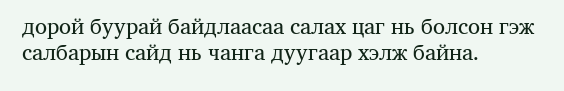дорой буурай байдлаасаа салах цаг нь болсон гэж салбарын сайд нь чанга дуугаар хэлж байна.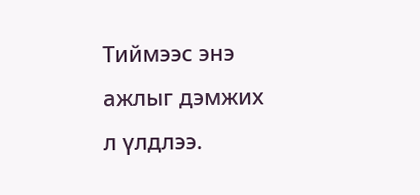Тиймээс энэ ажлыг дэмжих л үлдлээ.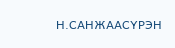Н.САНЖААСҮРЭН